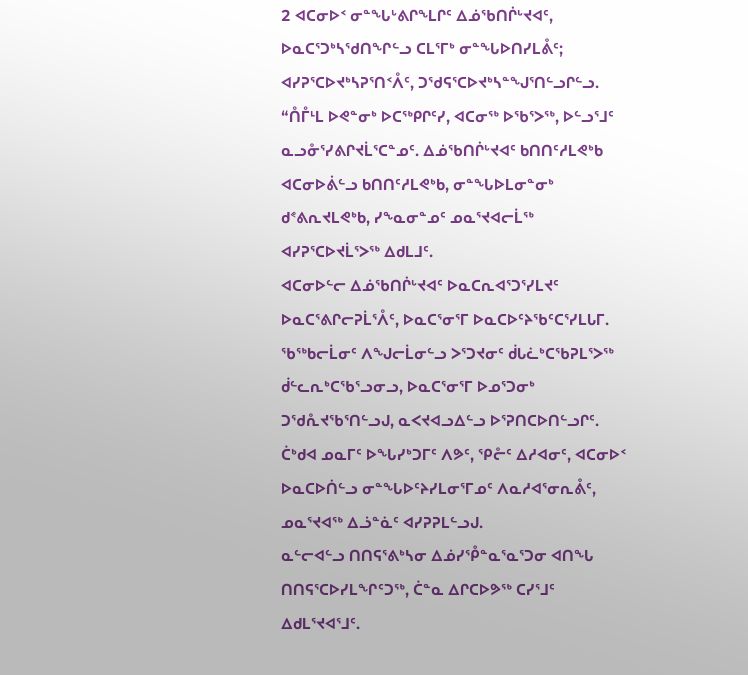2 ᐊᑕᓂᐅᑉ ᓂᓐᖓᒡᕕᒋᖕᒪᒋᑦ ᐃᓅᖃᑎᒌᒡᔪᐊᑦ, ᐅᓇᑕᕐᑐᒃᓴᖁᑎᖏᓪᓗ ᑕᒪᕐᒥᒃ ᓂᓐᖓᐅᑎᓯᒪᕔᑦ; ᐊᓯᕈᕐᑕᐅᔪᒃᓴᕈᕐᑎᑉᐰᑦ, ᑐᖁᕋᕐᑕᐅᔪᒃᓴᓐᖑᕐᑎᓪᓗᒋᓪᓗ.
“ᑍᒤᒻᒪ ᐅᕙᓐᓂᒃ ᐅᑕᖅᑭᒋᑦᓯ, ᐊᑕᓂᖅ ᐅᖃᕐᐳᖅ, ᐅᓪᓗᕐᒧᑦ ᓇᓗᓁᕐᓯᕕᒋᔪᒫᕐᑕᓐᓄᑦ. ᐃᓅᖃᑎᒌᒡᔪᐊᑦ ᑲᑎᑎᑦᓱᒪᕙᒃᑲ ᐊᑕᓂᐅᕖᓪᓗ ᑲᑎᑎᑦᓱᒪᕙᒃᑲ, ᓂᓐᖓᐅᒪᓂᓐᓂᒃ ᑯᕝᕕᕆᔪᒪᕙᒃᑲ, ᓯᖕᓇᓂᓐᓄᑦ ᓄᓇᕐᔪᐊᓕᒫᖅ ᐊᓯᕈᕐᑕᐅᔪᒫᕐᐳᖅ ᐃᑯᒪᒧᑦ.
ᐊᑕᓂᐅᓪᓕ ᐃᓅᖃᑎᒌᒡᔪᐊᑦ ᐅᓇᑕᕆᐊᕐᑐᕐᓯᒪᔪᑦ ᐅᓇᑕᕐᕕᒋᓕᕈᒫᕐᐰᑦ, ᐅᓇᑕᕐᓂᕐᒥ ᐅᓇᑕᐅᑦᔨᖃᑦᑕᕐᓯᒪᒐᒥ.
ᖃᖅᑲᓕᒫᓂᑦ ᐱᖑᓕᒫᓂᓪᓗ ᐳᕐᑐᔪᓂᑦ ᑰᒐᓛᒃᑕᖃᕈᒪᕐᐳᖅ ᑰᓪᓚᕆᒃᑕᖃᕐᓗᓂᓗ, ᐅᓇᑕᕐᓂᕐᒥ ᐅᓄᕐᑐᓂᒃ ᑐᖁᕅᔪᖃᕐᑎᓪᓗᒍ, ᓇᐸᔪᐊᓗᐃᓪᓗ ᐅᕐᕈᑎᑕᐅᑎᓪᓗᒋᑦ.
ᑖᒃᑯᐊ ᓄᓇᒥᑦ ᐅᖓᓯᒃᑐᒥᑦ ᐱᕗᑦ, ᕿᓔᑦ ᐃᓱᐊᓂᑦ, ᐊᑕᓂᐅᑉ ᐅᓇᑕᐅᑏᓪᓗ ᓂᓐᖓᐅᑦᔨᓯᒪᓂᕐᒥᓄᑦ ᐱᓇᓱᐊᕐᓂᕆᕔᑦ, ᓄᓇᕐᔪᐊᖅ ᐃᓘᓐᓈᑦ ᐊᓯᕈᕈᒪᓪᓗᒍ.
ᓇᓪᓕᐊᓪᓗ ᑎᑎᕋᕐᕕᒃᓴᓂ ᐃᓅᓯᕾᓐᓇᕐᓇᕐᑐᓂ ᐊᑎᖓ ᑎᑎᕋᕐᑕᐅᓯᒪᖏᑦᑐᖅ, ᑖᓐᓇ ᐃᒋᑕᐅᕗᖅ ᑕᓯᕐᒧᑦ ᐃᑯᒪᕐᔪᐊᕐᒧᑦ.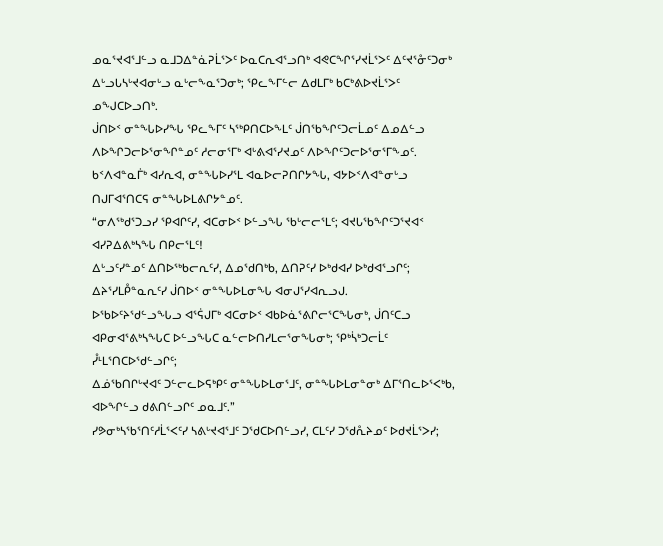ᓄᓇᕐᔪᐊᕐᒧᓪᓗ ᓇᒧᑐᐃᓐᓈᕈᒫᕐᐳᑦ ᐅᓇᑕᕆᐊᕐᓗᑎᒃ ᐊᕙᑕᖏᕐᓯᔪᒫᕐᐳᑦ ᐃᑦᔪᕐᓁᑦᑐᓂᒃ ᐃᒡᓗᒐᓴᒡᔪᐊᓂᒡᓗ ᓇᒡᓕᖕᓇᕐᑐᓂᒃ; ᕿᓚᖕᒥᓪᓕ ᐃᑯᒪᒥᒃ ᑲᑕᒃᕕᐅᔪᒫᕐᐳᑦ ᓄᖑᑕᐅᓗᑎᒃ.
ᒎᑎᐅᑉ ᓂᓐᖓᐅᓯᖓ ᕿᓚᖕᒥᑦ ᓴᖅᑭᑎᑕᐅᖕᒪᑦ ᒎᑎᖃᖏᑦᑐᓕᒫᓄᑦ ᐃᓄᐃᓪᓗ ᐱᐅᖏᑐᓕᐅᕐᓂᖏᓐᓄᑦ ᓱᓕᓂᕐᒥᒃ ᐊᒡᕕᐊᕐᓯᔪᓄᑦ ᐱᐅᖏᑦᑐᓕᐅᕐᓂᕐᒥᖕᓄᑦ.
ᑲᑉᐱᐊᓐᓇᒦᒃ ᐊᓯᕆᐊ, ᓂᓐᖓᐅᓯᕐᒪ ᐊᓇᐅᓕᕈᑎᒋᔭᖓ, ᐊᔭᐅᑉᐱᐊᓐᓂᒡᓗ ᑎᒍᒥᐊᕐᑎᑕᕋ ᓂᓐᖓᐅᒪᕕᒋᔭᓐᓄᑦ.
“ᓂᐱᖅᑯᕐᑐᓗᓯ ᕿᐊᒋᑦᓯ, ᐊᑕᓂᐅᑉ ᐅᓪᓗᖓ ᖃᒡᓕᓕᕐᒪᑦ; ᐊᔪᒐᖃᖏᑦᑐᕐᔪᐊᑉ ᐊᓯᕈᐃᕕᒃᓴᖓ ᑎᑭᓕᕐᒪᑦ!
ᐃᒡᓗᑦᓯᓐᓄᑦ ᐃᑎᐅᖅᑲᓕᕆᑦᓯ, ᐃᓄᖁᑎᒃᑲ, ᐃᑎᕈᑦᓯ ᐅᒃᑯᐊᓯ ᐅᒃᑯᐊᕐᓗᒋᑦ; ᐃᔨᕐᓯᒪᑬᓐᓇᕆᑦᓯ ᒎᑎᐅᑉ ᓂᓐᖓᐅᒪᓂᖓ ᐊᓂᒍᕐᓯᐊᕆᓗᒍ.
ᐅᖃᐅᑦᔨᖁᓪᓗᖓᓗ ᐊᕐᕌᒍᒥᒃ ᐊᑕᓂᐅᑉ ᐊᑲᐅᓈᕐᕕᒋᓕᕐᑕᖓᓂᒃ, ᒎᑎᑦᑕᓗ ᐊᑭᓂᐊᕐᕕᒃᓴᖓᑕ ᐅᓪᓗᖓᑕ ᓇᓪᓕᐅᑎᓯᒪᓕᕐᓂᖓᓂᒃ; ᕿᒃᓵᒃᑐᓕᒫᑦ ᓮᒻᒪᕐᑎᑕᐅᖁᓪᓗᒋᑦ;
ᐃᓅᖃᑎᒋᒡᔪᐊᑦ ᑐᓪᓕᓚᐅᕋᒃᑭᑦ ᓂᓐᖓᐅᒪᓂᕐᒧᑦ, ᓂᓐᖓᐅᒪᓂᓐᓂᒃ ᐃᒥᕐᑎᓚᐅᕐᐸᒃᑲ, ᐊᐅᖏᓪᓗ ᑯᕕᑎᓪᓗᒋᑦ ᓄᓇᒧᑦ.”
ᓯᕗᓂᒃᓴᖃᕐᑎᑦᓱᒫᕐᐸᑦᓯ ᓴᕕᒡᔪᐊᕐᒧᑦ ᑐᖁᑕᐅᑎᓪᓗᓯ, ᑕᒪᑦᓯ ᑐᖁᕅᔨᓄᑦ ᐅᑯᔪᒫᕐᐳᓯ;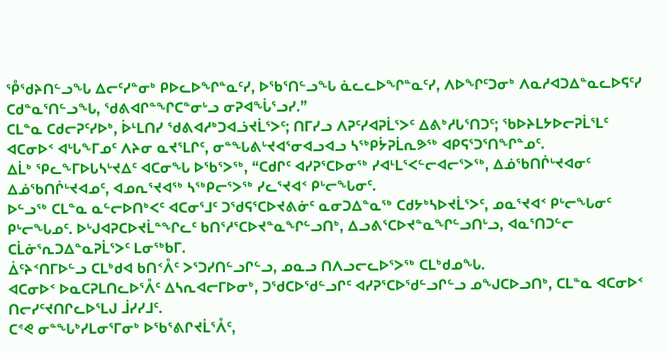ᕾᖁᔨᑎᓪᓗᖓ ᐃᓕᑦᓯᓐᓂᒃ ᑭᐅᓚᐅᖏᓐᓇᑦᓯ, ᐅᖃᕐᑎᓪᓗᖓ ᓈᓚᓚᐅᖏᓐᓇᑦᓯ, ᐱᐅᖏᑦᑐᓂᒃ ᐱᓇᓱᐊᑐᐃᓐᓇᓚᐅᕋᑦᓯ ᑕᑯᓐᓇᕐᑎᓪᓗᖓ, ᖁᕕᐊᒋᓐᖏᑕᓐᓂᒡᓗ ᓂᕈᐊᖔᕐᓗᓯ.”
ᑕᒪᓐᓇ ᑕᑯᓕᕈᑦᓯᐅᒃ, ᐆᒻᒪᑎᓯ ᖁᕕᐊᓱᒃᑐᐊᓘᔪᒫᕐᐳᑦ; ᑎᒥᓯᓗ ᐱᕈᑦᓯᐊᕈᒫᕐᐳᑦ ᐃᕕᒃᓱᒐᕐᑎᑐᑦ; ᖃᐅᔨᒪᔭᐅᓕᕈᒫᕐᒪᑦ ᐊᑕᓂᐅᑉ ᐊᒡᒐᖕᒥᓄᑦ ᐱᔨᓂ ᓇᔪᕐᒪᒋᑦ, ᓂᓐᖓᕕᒡᔪᐊᕐᓂᐊᓗᐊᓗ ᓴᖅᑭᔮᕈᒫᕆᕗᖅ ᐊᑭᕋᕐᑐᕐᑎᖏᓐᓄᑦ.
ᐃᒫᒃ ᕿᓚᖕᒥᐅᒐᓴᒡᔪᐃᑦ ᐊᑕᓂᖓ ᐅᖃᕐᐳᖅ, “ᑕᑯᒋᑦ ᐊᓯᕈᕐᑕᐅᓂᖅ ᓯᐊᒻᒪᕐᐸᓪᓕᐊᓕᕐᐳᖅ, ᐃᓅᖃᑎᒌᒡᔪᐊᓂᑦ ᐃᓅᖃᑎᒌᒡᔪᐊᓄᑦ, ᐊᓄᕆᕐᔪᐊᖅ ᓴᖅᑭᓕᕐᐳᖅ ᓯᓚᕐᔪᐊᑉ ᑭᒡᓕᖓᓂᑦ.
ᐅᓪᓗᖅ ᑕᒪᓐᓇ ᓇᓪᓕᐅᑎᒃᐸᑦ ᐊᑕᓂᕐᒧᑦ ᑐᖁᕋᕐᑕᐅᔪᕕᓃᑦ ᓇᓂᑐᐃᓐᓇᖅ ᑕᑯᔭᒃᓴᐅᔪᒫᕐᐳᑦ, ᓄᓇᕐᔪᐊᑉ ᑭᒡᓕᖓᓂᑦ ᑭᒡᓕᖓᓄᑦ. ᐅᒡᒍᐊᕈᑕᐅᔪᒫᓐᖏᓚᑦ ᑲᑎᕐᓱᕐᑕᐅᔪᓐᓇᖏᓪᓗᑎᒃ, ᐃᓗᕕᕐᑕᐅᔪᓐᓇᖏᓪᓗᑎᒡᓗ, ᐊᓇᕐᑎᑐᓪᓕ ᑕᒫᓃᕐᕆᑐᐃᓐᓇᕈᒫᕐᐳᑦ ᒪᓂᖅᑲᒥ.
ᐄᑦᔨᑉᑎᒥᐅᓪᓗ ᑕᒪᒃᑯᐊ ᑲᑎᑉᐰᑦ ᐳᕐᑐᓯᑎᓪᓗᒋᓪᓗ, ᓄᓇᓗ ᑎᐱᓗᓕᓚᐅᕐᐳᖅ ᑕᒪᒃᑯᓄᖓ.
ᐊᑕᓂᐅᑉ ᐅᓇᑕᕈᒪᑎᓚᐅᕐᐰᑦ ᐃᓴᕆᐊᓕᒥᐅᓂᒃ, ᑐᖁᑕᐅᖁᓪᓗᒋᑦ ᐊᓯᕈᕐᑕᐅᖁᓪᓗᒋᓪᓗ ᓄᖑᑕᐅᓗᑎᒃ, ᑕᒪᓐᓇ ᐊᑕᓂᐅᑉ ᑎᓕᓯᑦᔪᑎᒋᓚᐅᕐᒪᒍ ᒨᓯᓯᒧᑦ.
ᑕᕝᕙ ᓂᓐᖓᒃᓯᒪᓂᕐᒥᓂᒃ ᐅᖃᕐᕕᒋᔪᒫᕐᐰᑦ,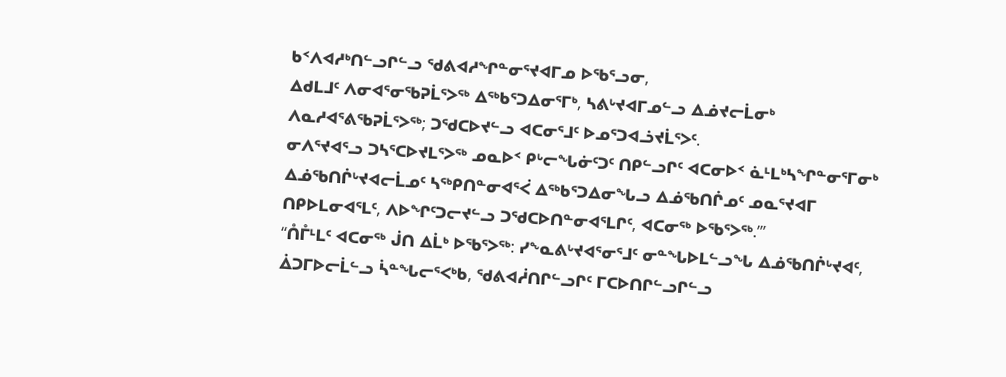ᑲᑉᐱᐊᓱᒃᑎᓪᓗᒋᓪᓗ ᖁᕕᐊᓱᖏᓐᓂᕐᔪᐊᒥᓄ ᐅᖃᕐᓗᓂ,
ᐃᑯᒪᒧᑦ ᐱᓂᐊᕐᓂᖃᕈᒫᕐᐳᖅ ᐃᖅᑲᕐᑐᐃᓂᕐᒥᒃ, ᓴᕕᒡᔪᐊᒥᓄᓪᓗ ᐃᓅᔪᓕᒫᓂᒃ ᐱᓇᓱᐊᕐᕕᖃᕈᒫᕐᐳᖅ; ᑐᖁᑕᐅᔪᓪᓗ ᐊᑕᓂᕐᒧᑦ ᐅᓄᕐᑐᐊᓘᔪᒫᕐᐳᑦ.
ᓂᐱᕐᔪᐊᕐᓗ ᑐᓴᕐᑕᐅᔪᒪᕐᐳᖅ ᓄᓇᐅᑉ ᑭᒡᓕᖓᓃᑦᑐᑦ ᑎᑭᓪᓗᒋᑦ ᐊᑕᓂᐅᑉ ᓈᒻᒪᒃᓴᖏᓐᓂᕐᒥᓂᒃ ᐃᓅᖃᑎᒌᒡᔪᐊᓕᒫᓄᑦ ᓴᖅᑭᑎᓐᓂᐊᕐᐹ ᐃᖅᑲᕐᑐᐃᓂᖓᓗ ᐃᓅᖃᑎᒌᓄᑦ ᓄᓇᕐᔪᐊᒥ ᑎᑭᐅᒪᓂᐊᕐᒪᑦ, ᐱᐅᖏᑦᑐᓕᔪᓪᓗ ᑐᖁᑕᐅᑎᓐᓂᐊᕐᒪᒋᑦ, ᐊᑕᓂᖅ ᐅᖃᕐᐳᖅ.’”
“ᑍᒤᒻᒪᑦ ᐊᑕᓂᖅ ᒎᑎ ᐃᒫᒃ ᐅᖃᕐᐳᖅ: ᓯᖕᓇᕕᒡᔪᐊᕐᓂᕐᒧᑦ ᓂᓐᖓᐅᒪᓪᓗᖓ ᐃᓅᖃᑎᒌᒡᔪᐊᑦ, ᐄᑐᒥᐅᓕᒫᓪᓗ ᓵᓐᖓᓕᕐᐸᒃᑲ, ᖁᕕᐊᓲᑎᒋᓪᓗᒋᑦ ᒥᑕᐅᑎᒋᓪᓗᒋᓪᓗ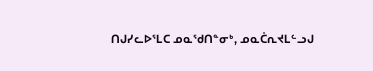ᑎᒍᓯᓚᐅᕐᒪᑕ ᓄᓇᖁᑎᓐᓂᒃ, ᓄᓇᑖᕆᔪᒪᓪᓗᒍ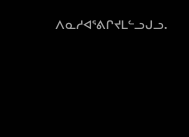ᐱᓇᓱᐊᕐᕕᒋᔪᒪᓪᓗᒍᓗ.